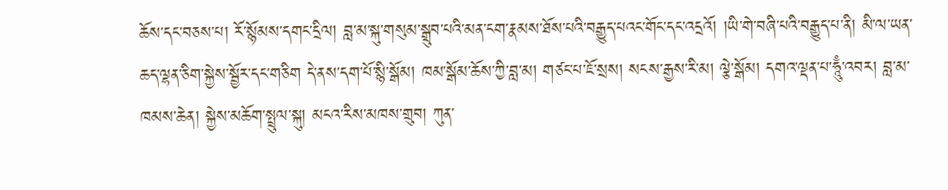ཆོས་དང་བཅས་པ། རོ་སྙོམས་དགང་དྲིལ། བླ་མ་སྐུ་གསུམ་སྒྲུབ་པའི་མན་ངག་རྣམས་ཐོས་པའི་བརྒྱུད་པའང་གོང་དང་འདྲའོ། །ཡི་གེ་བཞི་པའི་བརྒྱུད་པ་ནི། མི་ལ་ཡན་ཆད་ལྷན་ཅིག་སྐྱེས་སྦྱོར་དང་གཅིག དེ་ནས་དག་པོ་སྙི་སྒོམ། ཁམ་སྒོམ་ཆོས་ཀྱི་བླ་མ། གཙང་པ་ཇོ་སྲས། སངས་རྒྱས་རི་མ། ལྕེ་སྒོམ། དགའ་ལྡན་པ་ཧཱུྃ་འབར། བླ་མ་ཁམས་ཆེན། སྐྱེས་མཆོག་སྤྲུལ་སྐུ། མངའ་རིས་མཁས་གྲུབ། ཀུན་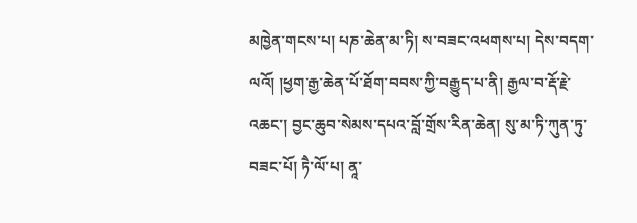མཁྱེན་གངས་པ། པཎ་ཆེན་མ་ཏི། ས་བཟང་འཕགས་པ། དེས་བདག་ལའོ། །ཕྱག་རྒྱ་ཆེན་པོ་ཐོག་བབས་ཀྱི་བརྒྱུད་པ་ནི། རྒྱལ་བ་རྡོ་རྗེ་འཆང་། བྱང་ཆུབ་སེམས་དཔའ་བློ་གྲོས་རིན་ཆེན། སུ་མ་ཏི་ཀུན་ཏུ་བཟང་པོ། ཏཻ་ལོ་པ། ནཱ་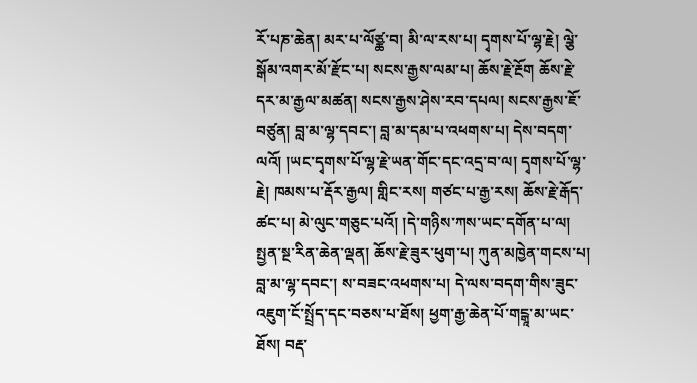རོ་པཎ་ཆེན། མར་པ་ལོཙྪ་བ། མི་ལ་རས་པ། དྭགས་པོ་ལྷ་རྗེ། ལྕེ་སྒོམ་འགར་མོ་རྫོང་པ། སངས་རྒྱས་ལམ་པ། ཆོས་རྗེ་རྔོག ཆོས་རྗེ་དར་མ་རྒྱལ་མཚན། སངས་རྒྱས་ཤེས་རབ་དཔལ། སངས་རྒྱས་ཇོ་བཙུན། བླ་མ་ལྷ་དབང་། བླ་མ་དམ་པ་འཕགས་པ། དེས་བདག་ལའོ། །ཡང་དྭགས་པོ་ལྷ་རྗེ་ཡན་གོང་དང་འདྲ་བ་ལ། དྭགས་པོ་ལྷ་རྗེ། ཁམས་པ་རྡོར་རྒྱལ། གླིང་རས། གཙང་པ་རྒྱ་རས། ཆོས་རྗེ་རྒོད་ཚང་པ། མེ་ལུང་གཅུང་པའོ། །དེ་གཉིས་ཀས་ཡང་དགོན་པ་ལ། སྤྱན་སྔ་རིན་ཆེན་ལྡན། ཆོས་རྗེ་ཟུར་ཕུག་པ། ཀུན་མཁྱེན་གངས་པ། བླ་མ་ལྷ་དབང་། ས་བཟང་འཕགས་པ། དེ་ལས་བདག་གིས་ཟུང་འཇུག་ངོ་སྤྲོད་དང་བཅས་པ་ཐོས། ཕྱག་རྒྱ་ཆེན་པོ་གངྒཱ་མ་ཡང་ཐོས། བརྡ་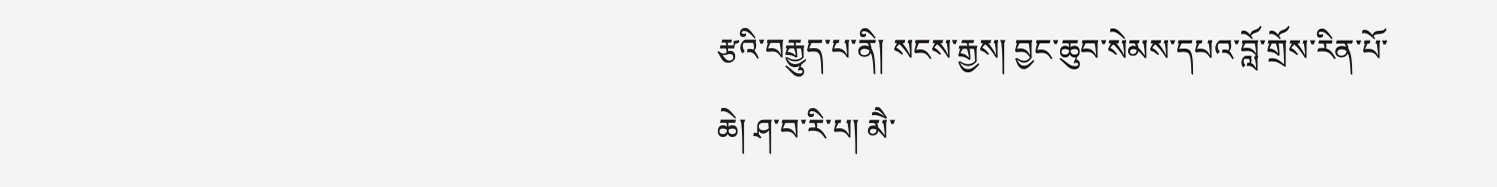རྩའི་བརྒྱུད་པ་ནི། སངས་རྒྱས། བྱང་ཆུབ་སེམས་དཔའ་བློ་གྲོས་རིན་པོ་ཆེ། ཤ་བ་རི་པ། མཻ་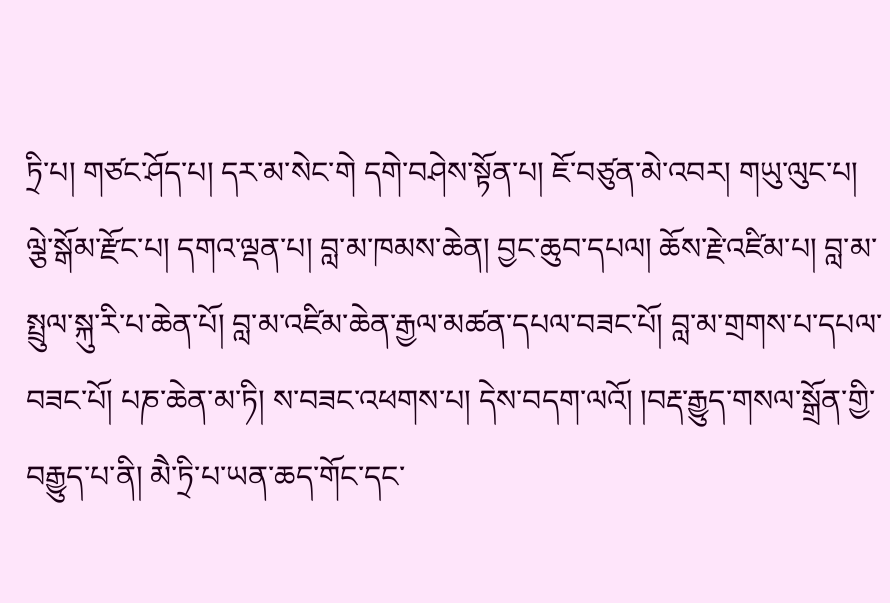ཏྲི་པ། གཙང་ཤོད་པ། དར་མ་སེང་གེ དགེ་བཤེས་སྟོན་པ། ཇོ་བཙུན་མེ་འབར། གཡུ་ལུང་པ། ལྕེ་སྒོམ་རྫོང་པ། དགའ་ལྡན་པ། བླ་མ་ཁམས་ཆེན། བྱང་ཆུབ་དཔལ། ཆོས་རྗེ་འཛིམ་པ། བླ་མ་སྤྲུལ་སྐུ་རི་པ་ཆེན་པོ། བླ་མ་འཛིམ་ཆེན་རྒྱལ་མཚན་དཔལ་བཟང་པོ། བླ་མ་གྲགས་པ་དཔལ་བཟང་པོ། པཎ་ཆེན་མ་ཏི། ས་བཟང་འཕགས་པ། དེས་བདག་ལའོ། །བརྡ་རྒྱུད་གསལ་སྒྲོན་གྱི་བརྒྱུད་པ་ནི། མཻ་ཏྲི་པ་ཡན་ཆད་གོང་དང་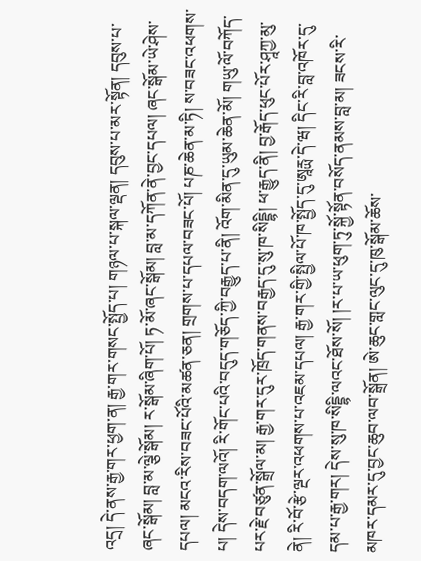འདྲ། དེ་ནས་རྒྱ་གར་ཕྱག་ན། རྒྱ་གར་གསང་སྤྱོད་པ། གཉལ་པ་སྐལ་ལྡན། དབུས་པ་མར་སྟོན། དབུས་པ་ཞང་སྒོམ། བླ་མ་ལྕེ་སྒོམ། ར་སྒོམ་ཞིག་པོ། ཏ་མོ་ཞང་སྒོམ། བླ་མ་དཀོན་ནེ་བྱང་དཔལ། ཞང་སྒོམ་ཡེ་ཤེས་དཔལ། མངའ་རིས་བཟང་པོའི་མཚན་ཅན། གྲགས་པ་དཔལ་བཟང་པོ། པཎ་ཆེན་མ་ཏི། ས་བཟང་འཕགས་པ། དེས་བདག་ལའོ། རི་གོང་པའི་བདུད་གཅོད་ཀྱི་བརྒྱུད་པ་ནི། འོག་མིན་དུ་ཡུམ་ཆེན་མོ། གཡུ་ལོ་བཀོད་པར་རྗེ་བཙུན་སྒྲོལ་མ། རྒྱ་གར་དུར་ཁྲོད་གནས་བརྒྱད་དུ་སུ་ཁ་སིདྡྷི། ཕ་རྒྱུད་ནི། བྱ་རྒོད་ཕུང་པོར་ཤཱཀྱ་མུ་ནེ། རི་བོ་རྩེ་ལྔར་འཕགས་པ་འཇམ་དཔལ། རྒྱ་གར་གྱི་སྤྱིལ་པོ་ཁ་སྤྱོད་དུ་ཨཱརྻ་དེ་ཝ། དིང་རི་བླ་འཁོར་དུ་དམ་པ་རྒྱ་གར། དེས་སུ་ཁ་སིདྡྷི་ལའང་ཐོས་སོ། །ར་པ་ཡ་ཕུག་ཏུ་སྐྱོ་སྟོན་བསོད་ནམས་བླ་མ། ཟངས་རི་མཁར་དམར་དུ་བྱང་ཆུབ་ལབ་སྒྲོན། ཨེ་ཆུང་གླང་ལུང་དུ་ཁུ་སྒོམ་ཆོས་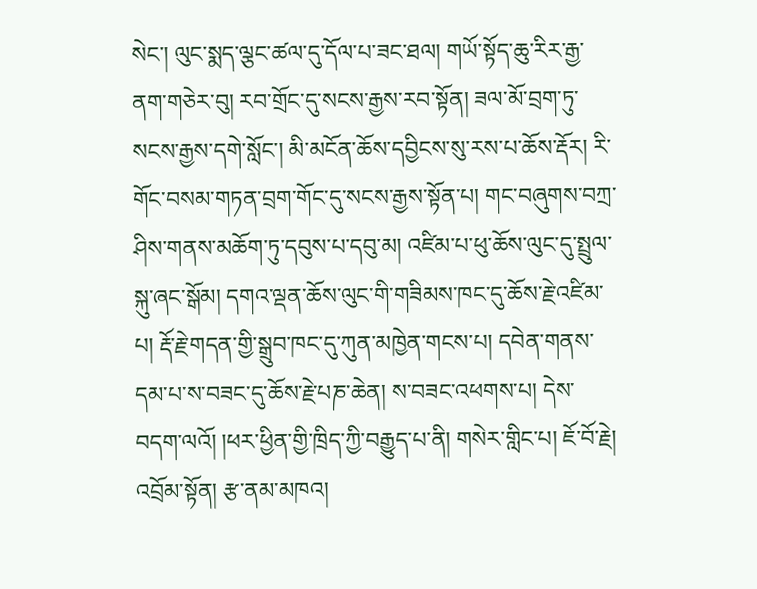སེང་། ལུང་སྨད་ལྕང་ཚལ་དུ་དོལ་པ་ཟང་ཐལ། གཡོ་སྟོད་ཆུ་རིར་རྒྱ་ནག་གཅེར་བུ། རབ་གྲོང་དུ་སངས་རྒྱས་རབ་སྟོན། ཟལ་མོ་བྲག་ཏུ་སངས་རྒྱས་དགེ་སློང་། མི་མངོན་ཆོས་དབྱིངས་སུ་རས་པ་ཆོས་རྡོར། རི་གོང་བསམ་གཏན་བྲག་གོང་དུ་སངས་རྒྱས་སྟོན་པ། གང་བཞུགས་བཀྲ་ཤིས་གནས་མཆོག་ཏུ་དབུས་པ་དབུ་མ། འཛིམ་པ་ཕུ་ཆོས་ལུང་དུ་སྤྲུལ་སྐུ་ཞང་སྒོམ། དགའ་ལྡན་ཆོས་ལུང་གི་གཟིམས་ཁང་དུ་ཆོས་རྗེ་འཛིམ་པ། རྡོ་རྗེ་གདན་གྱི་སྒྲུབ་ཁང་དུ་ཀུན་མཁྱེན་གངས་པ། དབེན་གནས་དམ་པ་ས་བཟང་དུ་ཆོས་རྗེ་པཎ་ཆེན། ས་བཟང་འཕགས་པ། དེས་བདག་ལའོ། །ཕར་ཕྱིན་གྱི་ཁྲིད་ཀྱི་བརྒྱུད་པ་ནི། གསེར་གླིང་པ། ཇོ་བོ་རྗེ། འབྲོམ་སྟོན། རྩ་ནམ་མཁའ།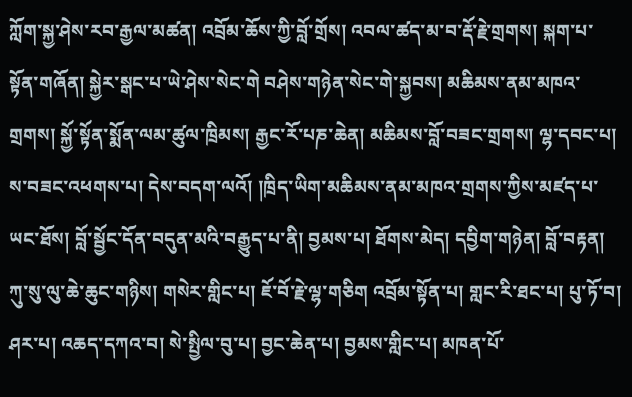ཀློག་སྐྱ་ཤེས་རབ་རྒྱལ་མཚན། འབྲོམ་ཆོས་ཀྱི་བློ་གྲོས། འབལ་ཚད་མ་བ་རྡོ་རྗེ་གྲགས། སྐག་པ་སྟོན་གཞོན། སྐྱེར་སྒང་པ་ཡེ་ཤེས་སེང་གེ བཤེས་གཉེན་སེང་གེ་སྐྱབས། མཆིམས་ནམ་མཁའ་གྲགས། སྐྱོ་སྟོན་སྨོན་ལམ་ཚུལ་ཁྲིམས། རྒྱང་རོ་པཎ་ཆེན། མཆིམས་བློ་བཟང་གྲགས། ལྷ་དབང་པ། ས་བཟང་འཕགས་པ། དེས་བདག་ལའོ། །ཁྲིད་ཡིག་མཆིམས་ནམ་མཁའ་གྲགས་ཀྱིས་མཛད་པ་ཡང་ཐོས། བློ་སྦྱོང་དོན་བདུན་མའི་བརྒྱུད་པ་ནི། བྱམས་པ། ཐོགས་མེད། དབྱིག་གཉེན། བློ་བརྟན། ཀུ་སུ་ལུ་ཆེ་ཆུང་གཉིས། གསེར་གླིང་པ། ཇོ་བོ་རྗེ་ལྷ་གཅིག འབྲོམ་སྟོན་པ། གླང་རི་ཐང་པ། པུ་ཏོ་བ། ཤར་པ། འཆད་དཀའ་བ། སེ་སྤྱིལ་བུ་པ། བྱང་ཆེན་པ། བྱམས་གླིང་པ། མཁན་པོ་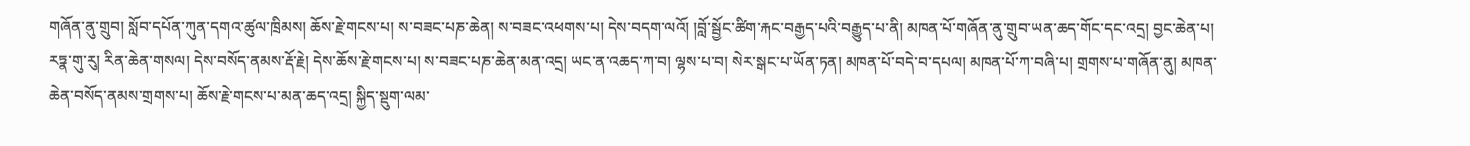གཞོན་ནུ་གྲུབ། སློབ་དཔོན་ཀུན་དགའ་ཚུལ་ཁྲིམས། ཆོས་རྗེ་གངས་པ། ས་བཟང་པཎ་ཆེན། ས་བཟང་འཕགས་པ། དེས་བདག་ལའོ། །བློ་སྦྱོང་ཚིག་རྐང་བརྒྱད་པའི་བརྒྱུད་པ་ནི། མཁན་པོ་གཞོན་ནུ་གྲུབ་ཡན་ཆད་གོང་དང་འདྲ། བྱང་ཆེན་པ། རཏྣ་གུ་རུ། རིན་ཆེན་གསལ། དེས་བསོད་ནམས་རྡོ་རྗེ། དེས་ཆོས་རྗེ་གངས་པ། ས་བཟང་པཎ་ཆེན་མན་འདྲ། ཡང་ན་འཆད་ཀ་བ། ལྷས་པ་བ། སེར་སྒང་པ་ཡོན་ཏན། མཁན་པོ་བདེ་བ་དཔལ། མཁན་པོ་ཀ་བཞི་པ། གྲགས་པ་གཞོན་ནུ། མཁན་ཆེན་བསོད་ནམས་གྲགས་པ། ཆོས་རྗེ་གངས་པ་མན་ཆད་འདྲ། སྐྱིད་སྡུག་ལམ་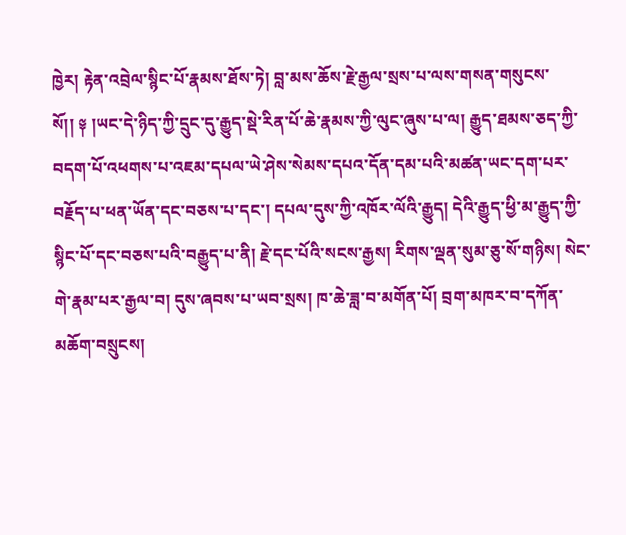ཁྱེར། རྟེན་འབྲེལ་སྙིང་པོ་རྣམས་ཐོས་ཏེ། བླ་མས་ཆོས་རྗེ་རྒྱལ་སྲས་པ་ལས་གསན་གསུངས་སོ།། ༈ །ཡང་དེ་ཉིད་ཀྱི་དྲུང་དུ་རྒྱུད་སྡེ་རིན་པོ་ཆེ་རྣམས་ཀྱི་ལུང་ཞུས་པ་ལ། རྒྱུད་ཐམས་ཅད་ཀྱི་བདག་པོ་འཕགས་པ་འཇམ་དཔལ་ཡེ་ཤེས་སེམས་དཔའ་དོན་དམ་པའི་མཚན་ཡང་དག་པར་བརྗོད་པ་ཕན་ཡོན་དང་བཅས་པ་དང་། དཔལ་དུས་ཀྱི་འཁོར་ལོའི་རྒྱུད། དེའི་རྒྱུད་ཕྱི་མ་རྒྱུད་ཀྱི་སྙིང་པོ་དང་བཅས་པའི་བརྒྱུད་པ་ནི། རྗེ་དང་པོའི་སངས་རྒྱས། རིགས་ལྡན་སུམ་ཅུ་སོ་གཉིས། སེང་གེ་རྣམ་པར་རྒྱལ་བ། དུས་ཞབས་པ་ཡབ་སྲས། ཁ་ཆེ་ཟླ་བ་མགོན་པོ། བྲག་མཁར་བ་དཀོན་མཆོག་བསྲུངས།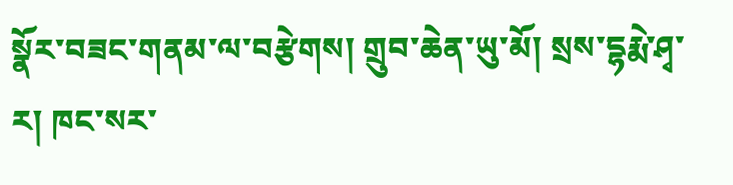སྣོར་བཟང་གནམ་ལ་བརྩེགས། གྲུབ་ཆེན་ཡུ་མོ། སྲས་དྷརྨེ་ཤྭ་ར། ཁང་སར་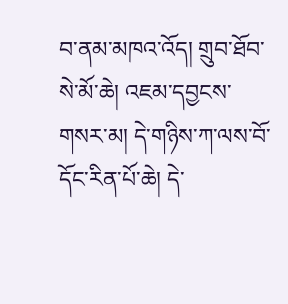བ་ནམ་མཁའ་འོད། གྲུབ་ཐོབ་སེ་མོ་ཆེ། འཇམ་དབྱངས་གསར་མ། དེ་གཉིས་ཀ་ལས་བོ་དོང་རིན་པོ་ཆེ། དེ་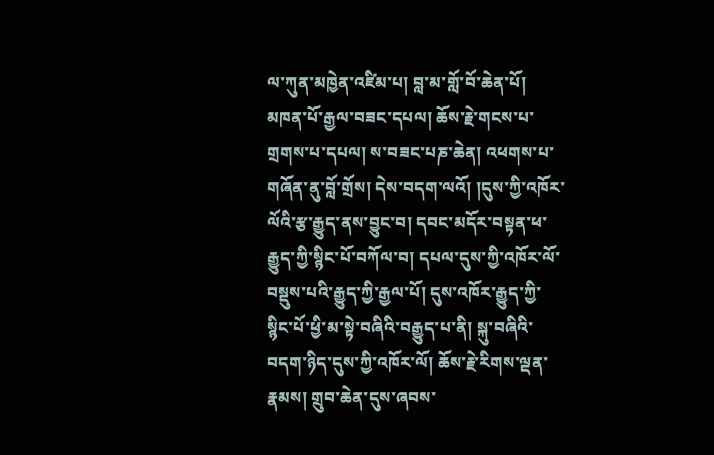ལ་ཀུན་མཁྱེན་འཛིམ་པ། བླ་མ་གློ་བོ་ཆེན་པོ། མཁན་པོ་རྒྱལ་བཟང་དཔལ། ཆོས་རྗེ་གངས་པ་གྲགས་པ་དཔལ། ས་བཟང་པཎ་ཆེན། འཕགས་པ་གཞོན་ནུ་བློ་གྲོས། དེས་བདག་ལའོ། །དུས་ཀྱི་འཁོར་ལོའི་རྩ་རྒྱུད་ནས་བྱུང་བ། དབང་མདོར་བསྟན་ཕ་རྒྱུད་ཀྱི་སྙིང་པོ་བཀོལ་བ། དཔལ་དུས་ཀྱི་འཁོར་ལོ་བསྡུས་པའི་རྒྱུད་ཀྱི་རྒྱལ་པོ། དུས་འཁོར་རྒྱུད་ཀྱི་སྙིང་པོ་ཕྱི་མ་སྟེ་བཞིའི་བརྒྱུད་པ་ནི། སྐུ་བཞིའི་བདག་ཉིད་དུས་ཀྱི་འཁོར་ལོ། ཆོས་རྗེ་རིགས་ལྡན་རྣམས། གྲུབ་ཆེན་དུས་ཞབས་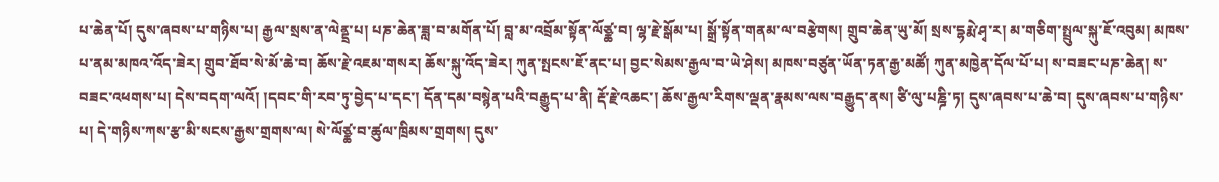པ་ཆེན་པོ། དུས་ཞབས་པ་གཉིས་པ། རྒྱལ་སྲས་ན་ལེནྡྲ་པ། པཎ་ཆེན་ཟླ་བ་མགོན་པོ། བླ་མ་འབྲོམ་སྟོན་ལོཙྪ་བ། ལྷ་རྗེ་སྒོམ་པ། སྒྲོ་སྟོན་གནམ་ལ་བརྩེགས། གྲུབ་ཆེན་ཡུ་མོ། སྲས་དྷརྨེ་ཤྭ་ར། མ་གཅིག་སྤྲུལ་སྐུ་ཇོ་འབུམ། མཁས་པ་ནམ་མཁའ་འོད་ཟེར། གྲུབ་ཐོབ་སེ་མོ་ཆེ་བ། ཆོས་རྗེ་འཇམ་གསར། ཆོས་སྐུ་འོད་ཟེར། ཀུན་སྤངས་ཇོ་ནང་པ། བྱང་སེམས་རྒྱལ་བ་ཡེ་ཤེས། མཁས་བཙུན་ཡོན་ཏན་རྒྱ་མཚོ། ཀུན་མཁྱེན་དོལ་པོ་པ། ས་བཟང་པཎ་ཆེན། ས་བཟང་འཕགས་པ། དེས་བདག་ལའོ། །དབང་གི་རབ་ཏུ་བྱེད་པ་དང་། དོན་དམ་བསྙེན་པའི་བརྒྱུད་པ་ནི། རྡོ་རྗེ་འཆང་། ཆོས་རྒྱལ་རིགས་ལྡན་རྣམས་ལས་བརྒྱུད་ནས། ཙི་ལུ་པཎྜི་ཏ། དུས་ཞབས་པ་ཆེ་བ། དུས་ཞབས་པ་གཉིས་པ། དེ་གཉིས་ཀས་རྩ་མི་སངས་རྒྱས་གྲགས་ལ། སེ་ལོཙྪ་བ་ཚུལ་ཁྲིམས་གྲགས། དུས་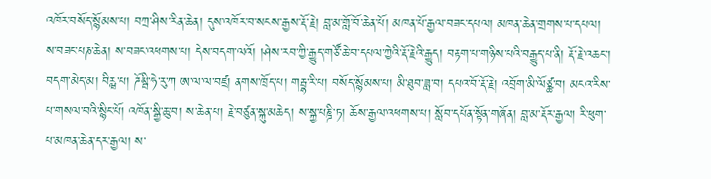འཁོར་བསོད་སྙོམས་པ། བཀྲ་ཤིས་རིན་ཆེན། དུས་འཁོར་བ་སངས་རྒྱས་རྡོ་རྗེ། བླ་མ་གློ་བོ་ཆེན་པོ། མཁན་པོ་རྒྱལ་བཟང་དཔལ། མཁན་ཆེན་གྲགས་པ་དཔལ། ས་བཟང་པཎ་ཆེན། ས་བཟང་འཕགས་པ། དེས་བདག་ལའོ། །ཤེས་རབ་ཀྱི་རྒྱུད་གཙོ་ཆེ་བ་དཔལ་ཀྱེའི་རྡོ་རྗེའི་རྒྱུད། བརྟག་པ་གཉིས་པའི་བརྒྱུད་པ་ནི། རྡོ་རྗེ་འཆང་། བདག་མེད་མ། བིརྺ་པ། ཌོམྦི་ཧེ་རུ་ཀ ཨ་ལ་ལ་བཛྲ། ནགས་ཁྲོད་པ། གརྦྷ་རི་པ། བསོད་སྙོམས་པ། མི་ཐུབ་ཟླ་བ། དཔའ་བོ་རྡོ་རྗེ། འབྲོག་མི་ལོཙྪ་བ། མངའ་རིས་པ་གསལ་བའི་སྙིང་པོ། འཁོན་སྒྱི་ཆུ་བ། ས་ཆེན་པ། རྗེ་བཙུན་སྐུ་མཆེད། ས་སྐྱ་པཎྜི་ཏ། ཆོས་རྒྱལ་འཕགས་པ། སློབ་དཔོན་སྟོན་གཞོན། བླ་མ་རྡོར་རྒྱལ། རི་ཕུག་པ་མཁན་ཆེན་དར་རྒྱལ། ས་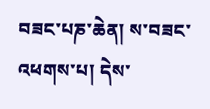བཟང་པཎ་ཆེན། ས་བཟང་འཕགས་པ། དེས་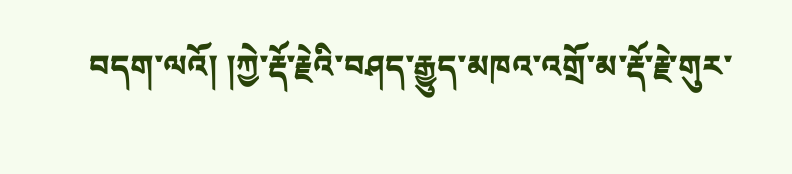བདག་ལའོ། །ཀྱེ་རྡོ་རྗེའི་བཤད་རྒྱུད་མཁའ་འགྲོ་མ་རྡོ་རྗེ་གུར་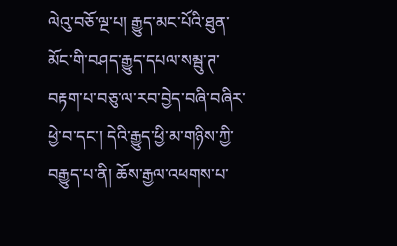ལེའུ་བཅོ་ལྔ་པ། རྒྱུད་མང་པོའི་ཐུན་མོང་གི་བཤད་རྒྱུད་དཔལ་སམྦུ་ཊ་བརྟག་པ་བཅུ་ལ་རབ་བྱེད་བཞི་བཞིར་ཕྱེ་བ་དང་། དེའི་རྒྱུད་ཕྱི་མ་གཉིས་ཀྱི་བརྒྱུད་པ་ནི། ཆོས་རྒྱལ་འཕགས་པ་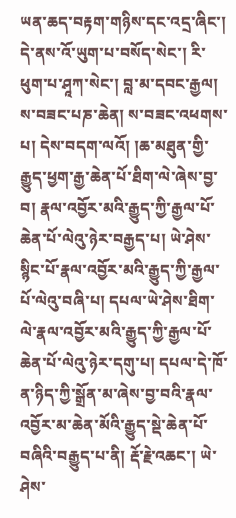ཡན་ཆད་བརྟག་གཉིས་དང་འདྲ་ཞིང་། དེ་ནས་འོ་ཡུག་པ་བསོད་སེང་། རི་ཕུག་པ་ཤཱཀ་སེང་། བླ་མ་དབང་རྒྱལ། ས་བཟང་པཎ་ཆེན། ས་བཟང་འཕགས་པ། དེས་བདག་ལའོ། །ཆ་མཐུན་གྱི་རྒྱུད་ཕྱག་རྒྱ་ཆེན་པོ་ཐིག་ལེ་ཞེས་བྱ་བ། རྣལ་འབྱོར་མའི་རྒྱུད་ཀྱི་རྒྱལ་པོ་ཆེན་པོ་ལེའུ་ཉེར་བརྒྱད་པ། ཡེ་ཤེས་སྙིང་པོ་རྣལ་འབྱོར་མའི་རྒྱུད་ཀྱི་རྒྱལ་པོ་ལེའུ་བཞི་པ། དཔལ་ཡེ་ཤེས་ཐིག་ལེ་རྣལ་འབྱོར་མའི་རྒྱུད་ཀྱི་རྒྱལ་པོ་ཆེན་པོ་ལེའུ་ཉེར་དགུ་པ། དཔལ་དེ་ཁོ་ན་ཉིད་ཀྱི་སྒྲོན་མ་ཞེས་བྱ་བའི་རྣལ་འབྱོར་མ་ཆེན་མོའི་རྒྱུད་སྡེ་ཆེན་པོ་བཞིའི་བརྒྱུད་པ་ནི། རྡོ་རྗེ་འཆང་། ཡེ་ཤེས་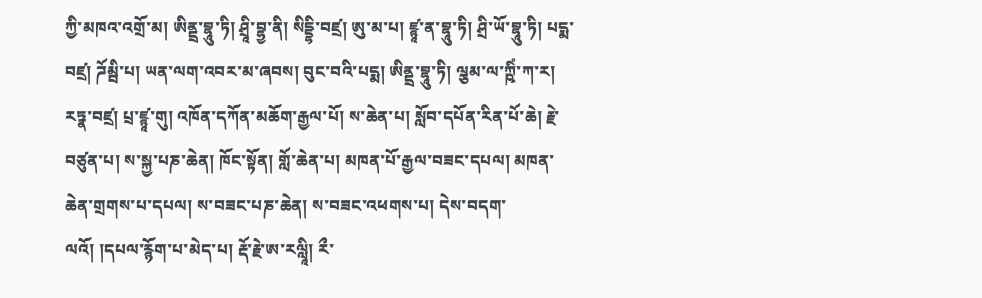ཀྱི་མཁའ་འགྲོ་མ། ཨིནྡྲ་བྷཱུ་ཏི། ཤྲཱི་བྷྱ་ནི། སིདྡྷི་བཛྲ། ཨུ་མ་པ། ཛྙཱ་ན་བྷཱུ་ཏི། ཤྲི་ཡོ་བྷཱུ་ཏི། པདྨ་བཛྲ། ཌོམྦི་པ། ཡན་ལག་འབར་མ་ཞབས། བུང་བའི་པདྨ། ཨིནྡྲ་བྷཱུ་ཏི། ལྕམ་ལ་ཀྵིཾ་ཀ་ར། རཏྣ་བཛྲ། པྲ་ཛྙཱ་གུ། འཁོན་དཀོན་མཆོག་རྒྱལ་པོ། ས་ཆེན་པ། སློབ་དཔོན་རིན་པོ་ཆེ། རྗེ་བཙུན་པ། ས་སྐྱ་པཎ་ཆེན། ཁོང་སྟོན། གློ་ཆེན་པ། མཁན་པོ་རྒྱལ་བཟང་དཔལ། མཁན་ཆེན་གྲགས་པ་དཔལ། ས་བཟང་པཎ་ཆེན། ས་བཟང་འཕགས་པ། དེས་བདག་ལའོ། །དཔལ་རྙོག་པ་མེད་པ། རྡོ་རྗེ་ཨ་རལླཱི། རྀ་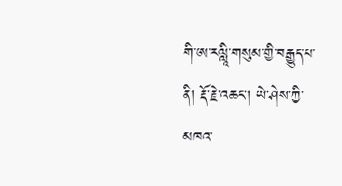གི་ཨ་རལླཱི་གསུམ་གྱི་བརྒྱུད་པ་ནི། རྡོ་རྗེ་འཆང་། ཡེ་ཤེས་ཀྱི་མཁའ་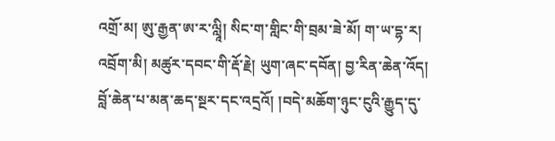འགྲོ་མ། ཨུ་རྒྱན་ཨ་ར་ལླཱི། སིང་ག་གླིང་གི་བྲམ་ཟེ་མོ། ག་ཡ་དྷ་ར། འབྲོག་མི། མཚུར་དབང་གི་རྡོ་རྗེ། ཡུག་ཞང་དབོན། བྱ་རིན་ཆེན་འོད། བློ་ཆེན་པ་མན་ཆད་སྔར་དང་འདྲའོ། །བདེ་མཆོག་ཉུང་ངུའི་རྒྱུད་དུ་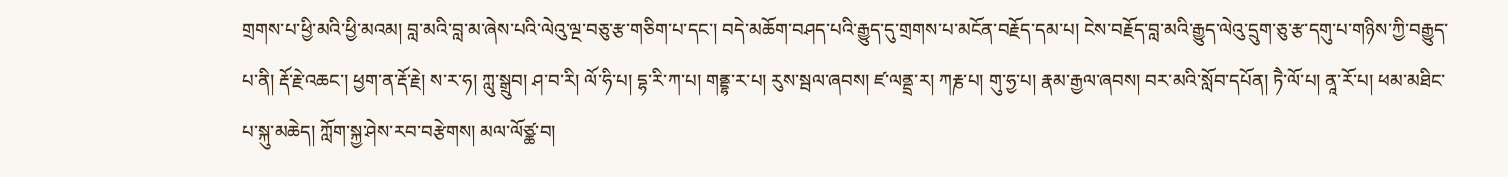གྲགས་པ་ཕྱི་མའི་ཕྱི་མའམ། བླ་མའི་བླ་མ་ཞེས་པའི་ལེའུ་ལྔ་བཅུ་རྩ་གཅིག་པ་དང་། བདེ་མཆོག་བཤད་པའི་རྒྱུད་དུ་གྲགས་པ་མངོན་བརྗོད་དམ་པ། ངེས་བརྗོད་བླ་མའི་རྒྱུད་ལེའུ་དྲུག་ཅུ་རྩ་དགུ་པ་གཉིས་ཀྱི་བརྒྱུད་པ་ནི། རྡོ་རྗེ་འཆང་། ཕྱག་ན་རྡོ་རྗེ། ས་ར་ཧ། ཀླུ་སྒྲུབ། ཤ་བ་རི། ལོ་ཧི་པ། དྷ་རི་ཀ་པ། གནྡྷ་ར་པ། རུས་སྦལ་ཞབས། ཛ་ལནྡྲ་ར། ཀརྞ་པ། གུ་ཧྱ་པ། རྣམ་རྒྱལ་ཞབས། བར་མའི་སློབ་དཔོན། ཏཻ་ལོ་པ། ནཱ་རོ་པ། ཕམ་མཐིང་པ་སྐུ་མཆེད། ཀློག་སྐྱ་ཤེས་རབ་བརྩེགས། མལ་ལོཙྪ་བ།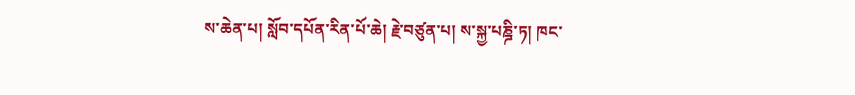ས་ཆེན་པ། སློབ་དཔོན་རིན་པོ་ཆེ། རྗེ་བཙུན་པ། ས་སྐྱ་པཎྜི་ཏ། ཁང་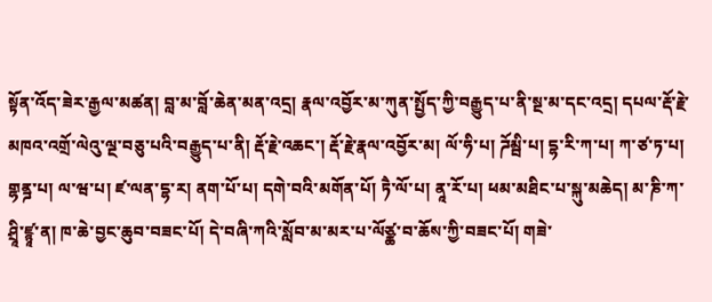སྟོན་འོད་ཟེར་རྒྱལ་མཚན། བླ་མ་བློ་ཆེན་མན་འདྲ། རྣལ་འབྱོར་མ་ཀུན་སྤྱོད་ཀྱི་བརྒྱུད་པ་ནི་སྔ་མ་དང་འདྲ། དཔལ་རྡོ་རྗེ་མཁའ་འགྲོ་ལེའུ་ལྔ་བཅུ་པའི་བརྒྱུད་པ་ནི། རྡོ་རྗེ་འཆང་། རྡོ་རྗེ་རྣལ་འབྱོར་མ། ལོ་ཧི་པ། ཌོམྦི་པ། དྷ་རི་ཀ་པ། ཀ་ཙ་ཏ་པ། གྷནྜ་པ། ལ་ཝ་པ། ཛ་ལན་དྷ་ར། ནག་པོ་པ། དགེ་བའི་མགོན་པོ། ཏཻ་ལོ་པ། ནཱ་རོ་པ། ཕམ་མཐིང་པ་སྐུ་མཆེད། མ་ཎི་ཀ་ཤྲཱི་ཛྙཱ་ན། ཁ་ཆེ་བྱང་ཆུབ་བཟང་པོ། དེ་བཞི་ཀའི་སློབ་མ་མར་པ་ལོཙྪ་བ་ཆོས་ཀྱི་བཟང་པོ། གཟེ་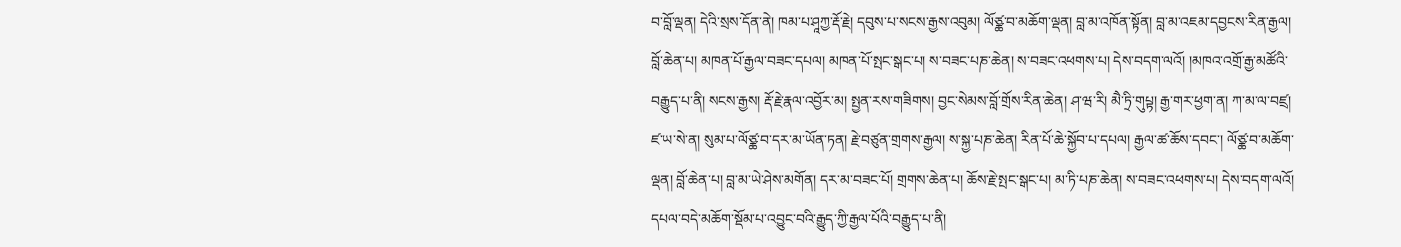བ་བློ་ལྡན། དེའི་སྲས་དོན་ནེ། ཁམ་པ་ཤཱཀྱ་རྡོ་རྗེ། དབུས་པ་སངས་རྒྱས་འབུམ། ལོཙྪ་བ་མཆོག་ལྡན། བླ་མ་འཁོན་སྟོན། བླ་མ་འཇམ་དབྱངས་རིན་རྒྱལ། བློ་ཆེན་པ། མཁན་པོ་རྒྱལ་བཟང་དཔལ། མཁན་པོ་སྤང་སྒང་པ། ས་བཟང་པཎ་ཆེན། ས་བཟང་འཕགས་པ། དེས་བདག་ལའོ། །མཁའ་འགྲོ་རྒྱ་མཚོའི་བརྒྱུད་པ་ནི། སངས་རྒྱས། རྡོ་རྗེ་རྣལ་འབྱོར་མ། སྤྱན་རས་གཟིགས། བྱང་སེམས་བློ་གྲོས་རིན་ཆེན། ཤ་ཝ་རི། མཻ་ཏྲི་གུཔྟ། རྒྱ་གར་ཕྱག་ན། ཀ་མ་ལ་བཛྲ། ཛ་ཡ་སེ་ན། སུམ་པ་ལོཙྪ་བ་དར་མ་ཡོན་ཏན། རྗེ་བཙུན་གྲགས་རྒྱལ། ས་སྐྱ་པཎ་ཆེན། རིན་པོ་ཆེ་སྐྱོབ་པ་དཔལ། རྒྱལ་ཚ་ཆོས་དབང་། ལོཙྪ་བ་མཆོག་ལྡན། བློ་ཆེན་པ། བླ་མ་ཡེ་ཤེས་མགོན། དར་མ་བཟང་པོ། གྲགས་ཆེན་པ། ཆོས་རྗེ་སྤང་སྒང་པ། མ་ཏི་པཎ་ཆེན། ས་བཟང་འཕགས་པ། དེས་བདག་ལའོ། དཔལ་བདེ་མཆོག་སྡོམ་པ་འབྱུང་བའི་རྒྱུད་ཀྱི་རྒྱལ་པོའི་བརྒྱུད་པ་ནི།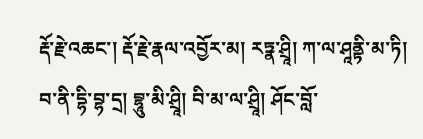རྡོ་རྗེ་འཆང་། རྡོ་རྗེ་རྣལ་འབྱོར་མ། རཏྣ་ཤྲཱི། ཀ་ལ་ཤཱནྟི་མ་ཏི། བ་ནི་དྷི་བྷ་དྲ། བྷཱུ་མི་ཤྲཱི། བི་མ་ལ་ཤྲཱི། ཤོང་བློ་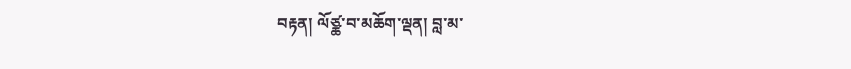བརྟན། ལོཙྪ་བ་མཆོག་ལྡན། བླ་མ་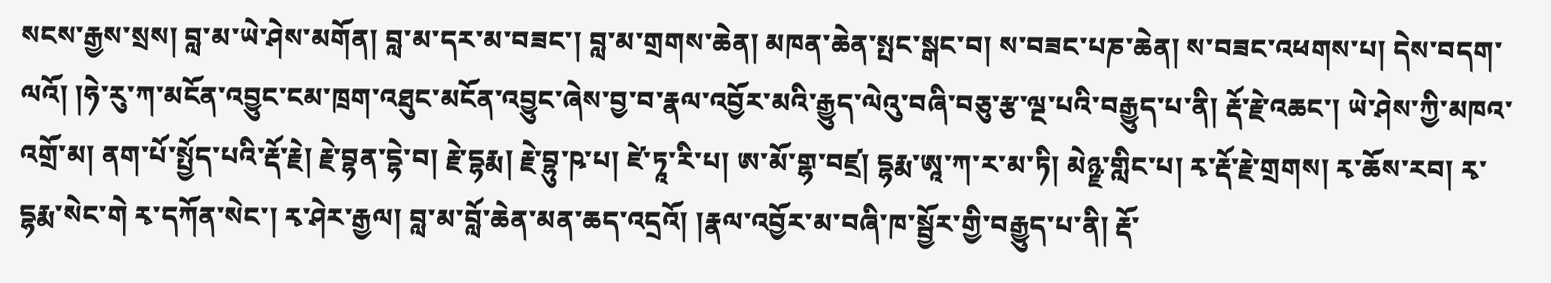སངས་རྒྱས་སྲས། བླ་མ་ཡེ་ཤེས་མགོན། བླ་མ་དར་མ་བཟང་། བླ་མ་གྲགས་ཆེན། མཁན་ཆེན་སྤང་སྒང་བ། ས་བཟང་པཎ་ཆེན། ས་བཟང་འཕགས་པ། དེས་བདག་ལའོ། །ཧེ་རུ་ཀ་མངོན་འབྱུང་ངམ་ཁྲག་འཐུང་མངོན་འབྱུང་ཞེས་བྱ་བ་རྣལ་འབྱོར་མའི་རྒྱུད་ལེའུ་བཞི་བཅུ་རྩ་ལྔ་པའི་བརྒྱུད་པ་ནི། རྡོ་རྗེ་འཆང་། ཡེ་ཤེས་ཀྱི་མཁའ་འགྲོ་མ། ནག་པོ་སྤྱོད་པའི་རྡོ་རྗེ། རྗེ་བྷན་དྷེ་བ། རྗེ་དྷརྨ། རྗེ་བྷུ་ཥ་པ། ཛེ་ཏཱ་རི་པ། ཨ་མོ་གྷ་བཛྲ། དྷརྨ་ཨཱ་ཀ་ར་མ་ཏི། མེཉྫ་གླིང་པ། རྭ་རྡོ་རྗེ་གྲགས། རྭ་ཆོས་རབ། རྭ་དྷརྨ་སེང་གེ རྭ་དཀོན་སེང་། རྭ་ཤེར་རྒྱལ། བླ་མ་བློ་ཆེན་མན་ཆད་འདྲའོ། །རྣལ་འབྱོར་མ་བཞི་ཁ་སྦྱོར་གྱི་བརྒྱུད་པ་ནི། རྡོ་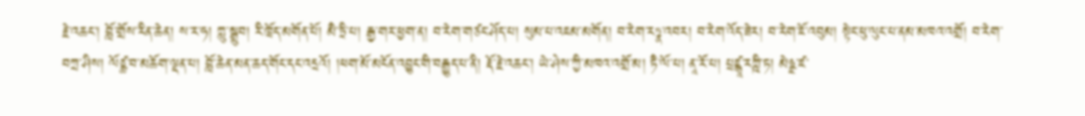རྗེ་འཆང་། བློ་གྲོས་རིན་ཆེན། ས་ར་ཧ། ཀླུ་སྒྲུབ། རི་ཁྲོད་མགོན་པོ། མཻ་ཏྲི་པ། རྒྱ་གར་ཕྱག་ན། བ་རེག་གཙང་ཤོད་པ། སུམ་པ་འཇམ་མགོན། བ་རེག་རཏྣ་འབར། བ་རེག་འོད་ཟེར། བ་རེག་ཇོ་འབུམ། སྟེང་ཕུ་ལུང་པ་ནམ་མཁའ་འགྲོ། བ་རེག་བཀྲ་ཤིས། ལོཙྪ་བ་མཆོག་ལྡན་པ། བློ་ཆེན་མན་ཆད་གོང་དང་འདྲའོ། །ཕག་མོ་མངོན་འབྱུང་གི་བརྒྱུད་པ་ནི། རྡོ་རྗེ་འཆང་། ཡེ་ཤེས་ཀྱི་མཁའ་འགྲོ་མ། ཏཻ་ལོ་པ། ནཱ་རོ་པ། པྲཛྙཱ་རཀྵི་ཏ། མེཉྫ་ཛ་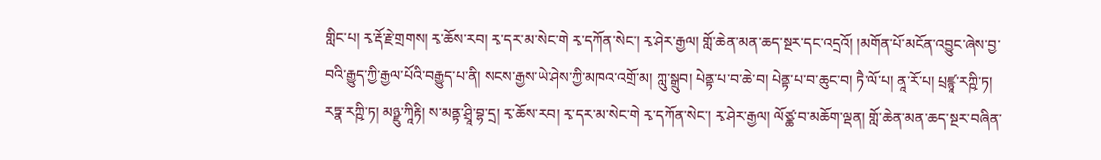གླིང་པ། རྭ་རྡོ་རྗེ་གྲགས། རྭ་ཆོས་རབ། རྭ་དར་མ་སེང་གེ རྭ་དཀོན་སེང་། རྭ་ཤེར་རྒྱལ། གློ་ཆེན་མན་ཆད་སྔར་དང་འདྲའོ། །མགོན་པོ་མངོན་འབྱུང་ཞེས་བྱ་བའི་རྒྱུད་ཀྱི་རྒྱལ་པོའི་བརྒྱུད་པ་ནི། སངས་རྒྱས་ཡེ་ཤེས་ཀྱི་མཁའ་འགྲོ་མ། ཀླུ་སྒྲུབ། པེནྟ་པ་བ་ཆེ་བ། པེནྟ་པ་བ་ཆུང་བ། ཏཻ་ལོ་པ། ནཱ་རོ་པ། པྲཛྙཱ་རཀྵི་ཏ། རཏྣ་རཀྵི་ཏ། མཉྫུ་ཀཱིརྟི། ས་མནྟ་ཤྲཱི་བྷ་དྲ། རྭ་ཆོས་རབ། རྭ་དར་མ་སེང་གེ རྭ་དཀོན་སེང་། རྭ་ཤེར་རྒྱལ། ལོཙྪ་བ་མཆོག་ལྡན། གློ་ཆེན་མན་ཆད་སྔར་བཞིན་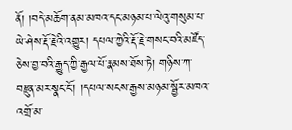ནོ། །བདེ་མཆོག་ནམ་མཁའ་དང་མཉམ་པ་ལེའུ་གསུམ་པ་ཡེ་ཤེས་རྡོ་རྗེའི་འགྱུར། དཔལ་ཀྱེའི་རྡོ་རྗེ་གསང་བའི་མཛོད་ཅེས་བྱ་བའི་རྒྱུད་ཀྱི་རྒྱལ་པོ་རྣམས་ཐོས་ཏེ། གཉིས་ཀ་བརྫུན་མར་སྣང་ངོ་། །དཔལ་སངས་རྒྱས་མཉམ་སྦྱོར་མཁའ་འགྲོ་མ་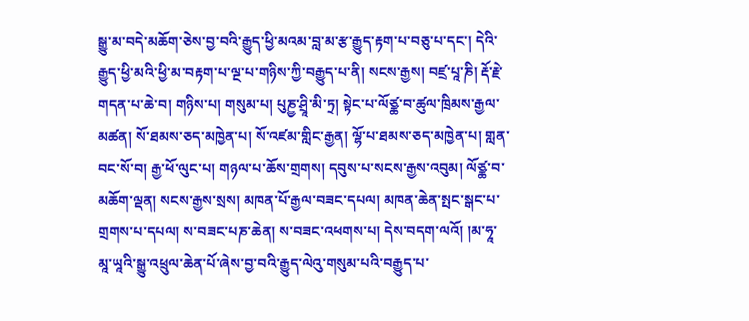སྒྱུ་མ་བདེ་མཆོག་ཅེས་བྱ་བའི་རྒྱུད་ཕྱི་མའམ་བླ་མ་རྩ་རྒྱུད་རྟག་པ་བཅུ་པ་དང་། དེའི་རྒྱུད་ཕྱི་མའི་ཕྱི་མ་བརྟག་པ་ལྔ་པ་གཉིས་ཀྱི་བརྒྱུད་པ་ནི། སངས་རྒྱས། བཛྲ་པཱ་ཎི། རྡོ་རྗེ་གདན་པ་ཆེ་བ། གཉིས་པ། གསུམ་པ། པུཎྱ་ཤྲཱི་མི་ཏྲ། སྟེང་པ་ལོཙྪ་བ་ཚུལ་ཁྲིམས་རྒྱལ་མཚན། སོ་ཐམས་ཅད་མཁྱེན་པ། སོ་འཛམ་གླིང་རྒྱན། ལྷོ་པ་ཐམས་ཅད་མཁྱེན་པ། གླན་བང་སོ་བ། རྒྱ་ཕོ་ལུང་པ། གཉལ་པ་ཆོས་གྲགས། དབུས་པ་སངས་རྒྱས་འབུམ། ལོཙྪ་བ་མཆོག་ལྡན། སངས་རྒྱས་སྲས། མཁན་པོ་རྒྱལ་བཟང་དཔལ། མཁན་ཆེན་སྤང་སྒང་པ་གྲགས་པ་དཔལ། ས་བཟང་པཎ་ཆེན། ས་བཟང་འཕགས་པ། དེས་བདག་ལའོ། །མ་ཧཱ་མཱ་ཡཱའི་སྒྱུ་འཕྲུལ་ཆེན་པོ་ཞེས་བྱ་བའི་རྒྱུད་ལེའུ་གསུམ་པའི་བརྒྱུད་པ་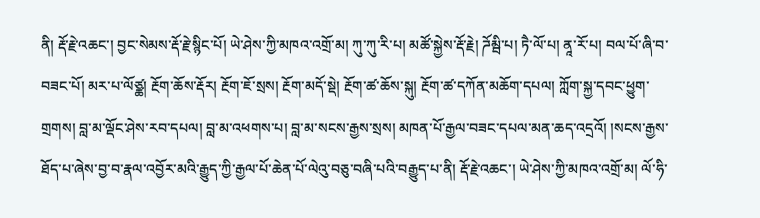ནི། རྡོ་རྗེ་འཆང་། བྱང་སེམས་རྡོ་རྗེ་སྙིང་པོ། ཡེ་ཤེས་ཀྱི་མཁའ་འགྲོ་མ། ཀུ་ཀུ་རི་པ། མཚོ་སྐྱེས་རྡོ་རྗེ། ཌོམྦི་པ། ཏཻ་ལོ་པ། ནཱ་རོ་པ། བལ་པོ་ཞི་བ་བཟང་པོ། མར་པ་ལོཙྪ། རྔོག་ཆོས་རྡོར། རྔོག་ཇོ་སྲས། རྔོག་མདོ་སྡེ། རྔོག་ཚ་ཆོས་སྐུ། རྔོག་ཚ་དཀོན་མཆོག་དཔལ། ཀློག་སྐྱ་དབང་ཕྱུག་གྲགས། བླ་མ་ལྡོང་ཤེས་རབ་དཔལ། བླ་མ་འཕགས་པ། བླ་མ་སངས་རྒྱས་སྲས། མཁན་པོ་རྒྱལ་བཟང་དཔལ་མན་ཆད་འདྲའོ། །སངས་རྒྱས་ཐོད་པ་ཞེས་བྱ་བ་རྣལ་འབྱོར་མའི་རྒྱུད་ཀྱི་རྒྱལ་པོ་ཆེན་པོ་ལེའུ་བཅུ་བཞི་པའི་བརྒྱུད་པ་ནི། རྡོ་རྗེ་འཆང་། ཡེ་ཤེས་ཀྱི་མཁའ་འགྲོ་མ། ལོ་ཧི་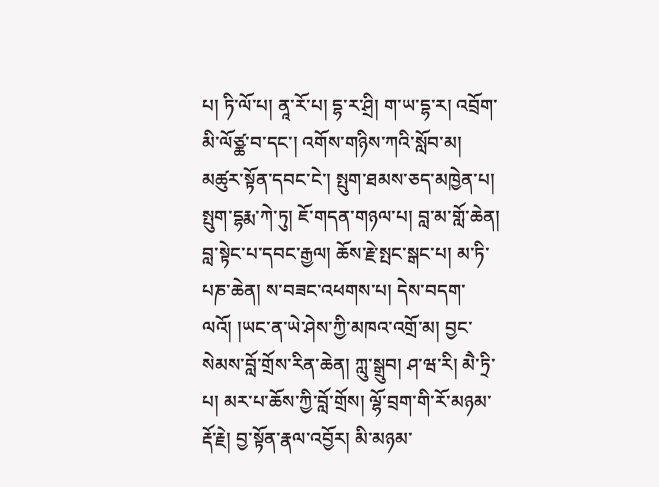པ། ཏི་ལོ་པ། ནཱ་རོ་པ། དྷ་ར་ཤྲི། ག་ཡ་དྷ་ར། འབྲོག་མི་ལོཙྪ་བ་དང་། འགོས་གཉིས་ཀའི་སློབ་མ། མཚུར་སྟོན་དབང་ངེ་། སྤུག་ཐམས་ཅད་མཁྱེན་པ། སྤུག་དྷརྨ་ཀེ་ཏུ། ཇོ་གདན་གཉལ་པ། བླ་མ་གློ་ཆེན། བླ་སྟེང་པ་དབང་རྒྱལ། ཆོས་རྗེ་སྤང་སྒང་པ། མ་ཏི་པཎ་ཆེན། ས་བཟང་འཕགས་པ། དེས་བདག་ལའོ། །ཡང་ན་ཡེ་ཤེས་ཀྱི་མཁའ་འགྲོ་མ། བྱང་སེམས་བློ་གྲོས་རིན་ཆེན། ཀླུ་སྒྲུབ། ཤ་ཝ་རི། མཻ་ཏྲི་པ། མར་པ་ཆོས་ཀྱི་བློ་གྲོས། ལྷོ་བྲག་གི་རོ་མཉམ་རྡོ་རྗེ། བྱ་སྟོན་རྣལ་འབྱོར། མི་མཉམ་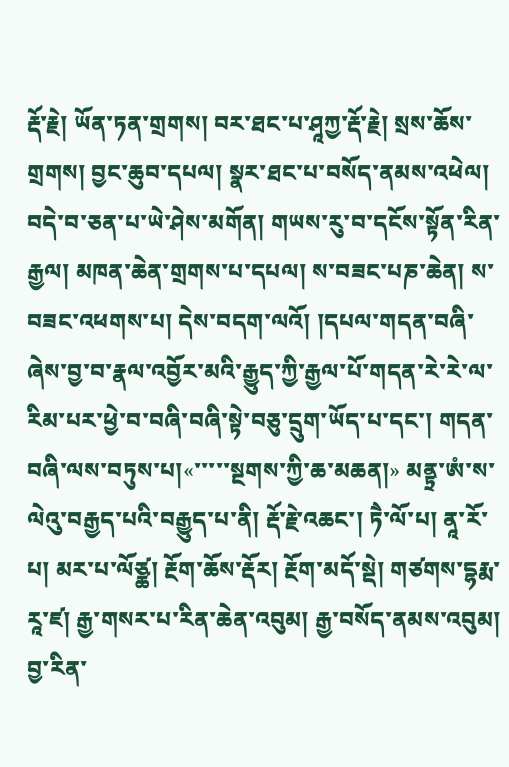རྡོ་རྗེ། ཡོན་ཏན་གྲགས། བར་ཐང་པ་ཤཱཀྱ་རྡོ་རྗེ། སྲས་ཆོས་གྲགས། བྱང་ཆུབ་དཔལ། སྣར་ཐང་པ་བསོད་ནམས་འཕེལ། བདེ་བ་ཅན་པ་ཡེ་ཤེས་མགོན། གཡས་རུ་བ་དངོས་སྟོན་རིན་རྒྱལ། མཁན་ཆེན་གྲགས་པ་དཔལ། ས་བཟང་པཎ་ཆེན། ས་བཟང་འཕགས་པ། དེས་བདག་ལའོ། །དཔལ་གདན་བཞི་ཞེས་བྱ་བ་རྣལ་འབྱོར་མའི་རྒྱུད་ཀྱི་རྒྱལ་པོ་གདན་རེ་རེ་ལ་རིམ་པར་ཕྱེ་བ་བཞི་བཞི་སྟེ་བཅུ་དྲུག་ཡོད་པ་དང་། གདན་བཞི་ལས་བཏུས་པ།«་་་་་སྔགས་ཀྱི་ཆ་མཆན།» མནྟྲ་ཨཾ་ས་ལེའུ་བརྒྱད་པའི་བརྒྱུད་པ་ནི། རྡོ་རྗེ་འཆང་། ཏཻ་ལོ་པ། ནཱ་རོ་པ། མར་པ་ལོཙྪ། རྔོག་ཆོས་རྡོར། རྔོག་མདོ་སྡེ། གཙགས་དྷརྨ་རཱ་ཛ། རྒྱ་གསར་པ་རིན་ཆེན་འབུམ། རྒྱ་བསོད་ནམས་འབུམ། བྱ་རིན་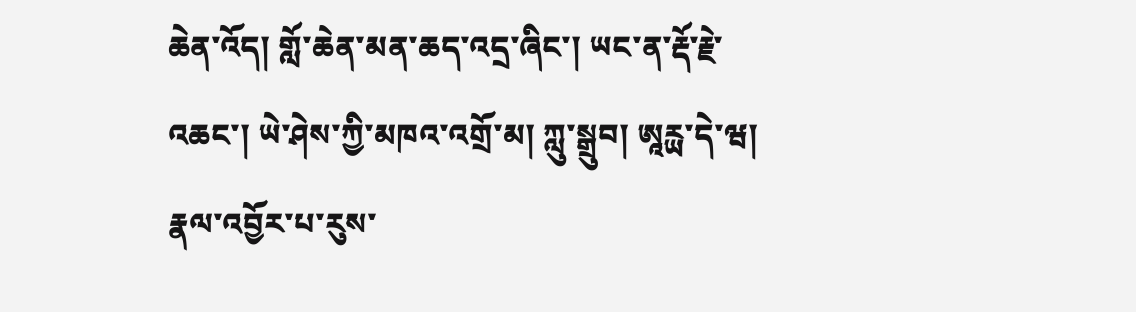ཆེན་འོད། གློ་ཆེན་མན་ཆད་འདྲ་ཞིང་། ཡང་ན་རྡོ་རྗེ་འཆང་། ཡེ་ཤེས་ཀྱི་མཁའ་འགྲོ་མ། ཀླུ་སྒྲུབ། ཨཱརྻ་དེ་ཝ། རྣལ་འབྱོར་པ་རུས་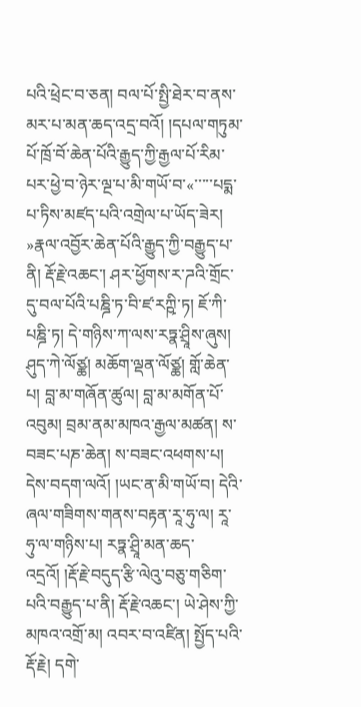པའི་ཕྲེང་བ་ཅན། བལ་པོ་སྤྱི་ཐེར་བ་ནས་མར་པ་མན་ཆད་འདྲ་བའོ། །དཔལ་གཏུམ་པོ་ཁྲོ་བོ་ཆེན་པོའི་རྒྱུད་ཀྱི་རྒྱལ་པོ་རིམ་པར་ཕྱེ་བ་ཉེར་ལྔ་པ་མི་གཡོ་བ་«་་་་་པདྨ་པ་ཏིས་མཛད་པའི་འགྲེལ་པ་ཡོད་ཟེར། »རྣལ་འབྱོར་ཆེན་པོའི་རྒྱུད་ཀྱི་བརྒྱུད་པ་ནི། རྡོ་རྗེ་འཆང་། ཤར་ཕྱོགས་ར་ཌའི་གྲོང་དུ་བལ་པོའི་པཎྜི་ཏ་བི་ཛ་རཀྵི་ཏ། ཇོ་ཀི་པཎྜི་ཏ། དེ་གཉིས་ཀ་ལས་རཏྣ་ཤྲཱིས་ཞུས། ཤུད་ཀེ་ལོཙྪ། མཆོག་ལྡན་ལོཙྪ། གློ་ཆེན་པ། བླ་མ་གཞོན་ཚུལ། བླ་མ་མགོན་པོ་འབུམ། བྲམ་ནམ་མཁའ་རྒྱལ་མཚན། ས་བཟང་པཎ་ཆེན། ས་བཟང་འཕགས་པ། དེས་བདག་ལའོ། །ཡང་ན་མི་གཡོ་བ། དེའི་ཞལ་གཟིགས་གནས་བརྟན་རཱ་ཧུ་ལ། རཱ་ཧུ་ལ་གཉིས་པ། རཏྣ་ཤྲཱི་མན་ཆད་འདྲའོ། །རྡོ་རྗེ་བདུད་རྩི་ལེའུ་བཅུ་གཅིག་པའི་བརྒྱུད་པ་ནི། རྡོ་རྗེ་འཆང་། ཡེ་ཤེས་ཀྱི་མཁའ་འགྲོ་མ། འབར་བ་འཛིན། སྤྱོད་པའི་རྡོ་རྗེ། དགེ་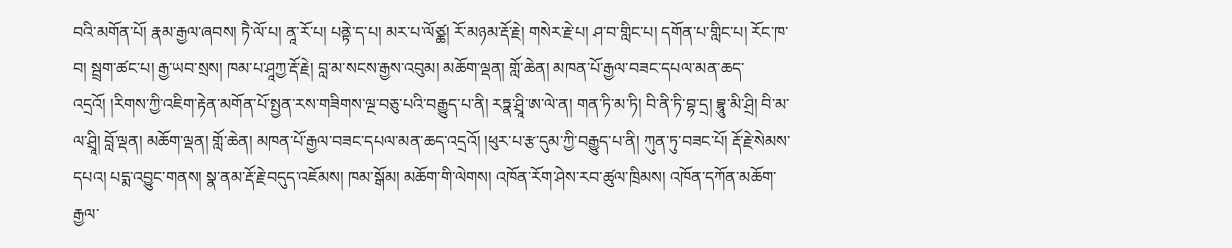བའི་མགོན་པོ། རྣམ་རྒྱལ་ཞབས། ཏཻ་ལོ་པ། ནཱ་རོ་པ། པནྟེ་ད་པ། མར་པ་ལོཙྪ། རོ་མཉམ་རྡོ་རྗེ། གསེར་རྗེ་པ། ཤ་བ་གླིང་པ། དགོན་པ་གླིང་པ། རོང་ཁ་བ། སྦྲག་ཚང་པ། རྒྱ་ཡབ་སྲས། ཁམ་པ་ཤཱཀྱ་རྡོ་རྗེ། བླ་མ་སངས་རྒྱས་འབུམ། མཆོག་ལྡན། གློ་ཆེན། མཁན་པོ་རྒྱལ་བཟང་དཔལ་མན་ཆད་འདྲའོ། །རིགས་ཀྱི་འཇིག་རྟེན་མགོན་པོ་སྤྱན་རས་གཟིགས་ལྔ་བཅུ་པའི་བརྒྱུད་པ་ནི། རཏྣ་ཤྲཱི་ཨ་ལེ་ན། གན་ཏི་མ་ཏི། བི་ནི་ཏི་བྷ་དྲ། བྷཱུ་མི་ཤྲི། བི་མ་ལ་ཤྲཱི། བློ་ལྡན། མཆོག་ལྡན། གློ་ཆེན། མཁན་པོ་རྒྱལ་བཟང་དཔལ་མན་ཆད་འདྲའོ། །ཕུར་པ་རྩ་དུམ་ཀྱི་བརྒྱུད་པ་ནི། ཀུན་ཏུ་བཟང་པོ། རྡོ་རྗེ་སེམས་དཔའ། པདྨ་འབྱུང་གནས། སྣ་ནམ་རྡོ་རྗེ་བདུད་འཇོམས། ཁམ་སྒོམ། མཆོག་གི་ལེགས། འཁོན་རོག་ཤེས་རབ་ཚུལ་ཁྲིམས། འཁོན་དཀོན་མཆོག་རྒྱལ་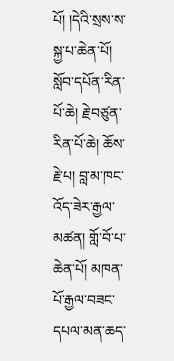པོ། །དེའི་སྲས་ས་སྐྱ་པ་ཆེན་པོ། སློབ་དཔོན་རིན་པོ་ཆེ། རྗེ་བཙུན་རིན་པོ་ཆེ། ཆོས་རྗེ་པ། བླ་མ་ཁང་འོད་ཟེར་རྒྱལ་མཚན། གློ་བོ་པ་ཆེན་པོ། མཁན་པོ་རྒྱལ་བཟང་དཔལ་མན་ཆད་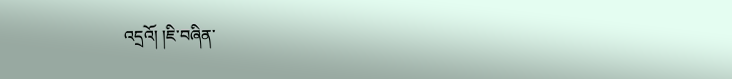འདྲའོ། །ཇི་བཞིན་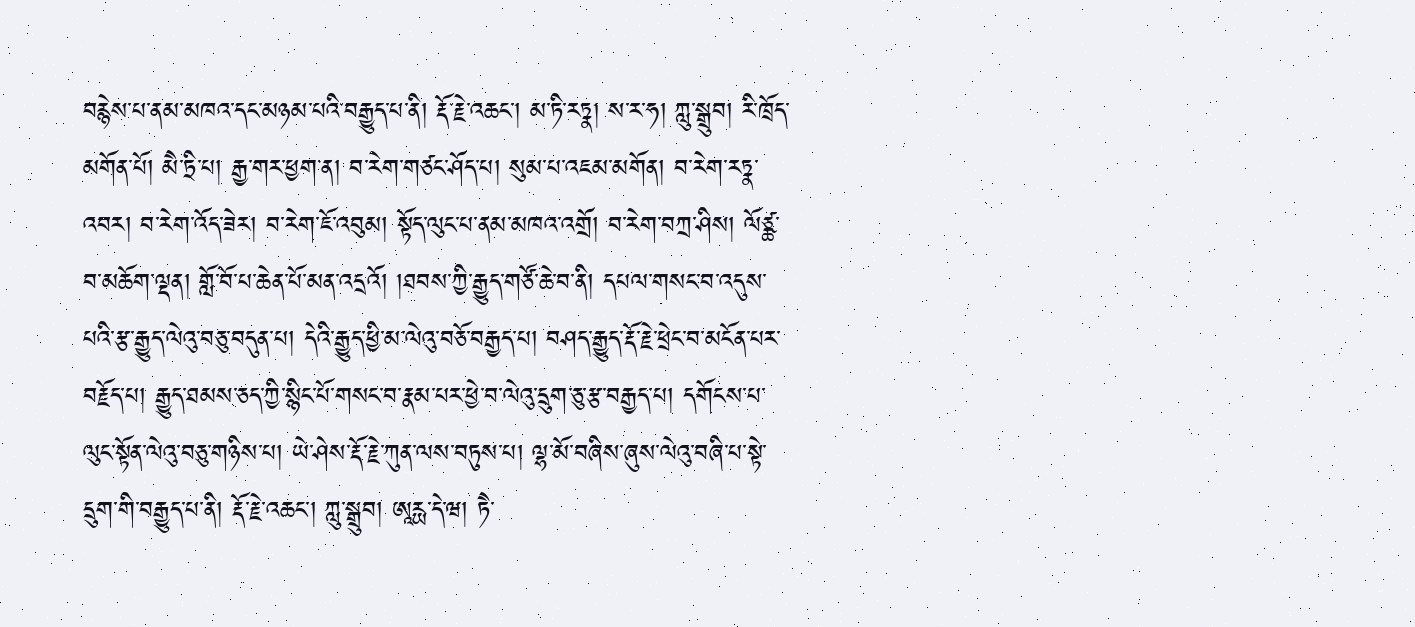བརྙེས་པ་ནམ་མཁའ་དང་མཉམ་པའི་བརྒྱུད་པ་ནི། རྡོ་རྗེ་འཆང་། མ་ཏི་རཏྣ། ས་ར་ཧ། ཀླུ་སྒྲུབ། རི་ཁྲོད་མགོན་པོ། མཻ་ཏྲི་པ། རྒྱ་གར་ཕྱག་ན། བ་རེག་གཙང་ཤོད་པ། སུམ་པ་འཇམ་མགོན། བ་རེག་རཏྣ་འབར། བ་རེག་འོད་ཟེར། བ་རེག་ཇོ་འབུམ། སྟོད་ལུང་པ་ནམ་མཁའ་འགྲོ། བ་རེག་བཀྲ་ཤིས། ལོཙྪ་བ་མཆོག་ལྡན། གློ་བོ་པ་ཆེན་པོ་མན་འདྲའོ། །ཐབས་ཀྱི་རྒྱུད་གཙོ་ཆེ་བ་ནི། དཔལ་གསང་བ་འདུས་པའི་རྩ་རྒྱུད་ལེའུ་བཅུ་བདུན་པ། དེའི་རྒྱུད་ཕྱི་མ་ལེའུ་བཅོ་བརྒྱད་པ། བཤད་རྒྱུད་རྡོ་རྗེ་ཕྲེང་བ་མངོན་པར་བརྗོད་པ། རྒྱུད་ཐམས་ཅད་ཀྱི་སྙིང་པོ་གསང་བ་རྣམ་པར་ཕྱེ་བ་ལེའུ་དྲུག་ཅུ་རྩ་བརྒྱད་པ། དགོངས་པ་ལུང་སྟོན་ལེའུ་བཅུ་གཉིས་པ། ཡེ་ཤེས་རྡོ་རྗེ་ཀུན་ལས་བཏུས་པ། ལྷ་མོ་བཞིས་ཞུས་ལེའུ་བཞི་པ་སྟེ་དྲུག་གི་བརྒྱུད་པ་ནི། རྡོ་རྗེ་འཆང་། ཀླུ་སྒྲུབ། ཨཱརྻ་དེ་ཝ། ཏཻ་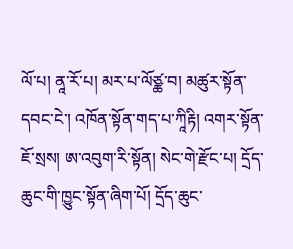ལོ་པ། ནཱ་རོ་པ། མར་པ་ལོཙྪ་བ། མཚུར་སྟོན་དབང་ངེ་། འཁོན་སྟོན་གད་པ་ཀཱིརྟི། འགར་སྟོན་ཇོ་སྲས། ཨ་འབུག་རི་སྟོན། སེང་གེ་རྫོང་པ། དྲོད་ཆུང་གི་ཁྱུང་སྟོན་ཞིག་པོ། དྲོད་ཆུང་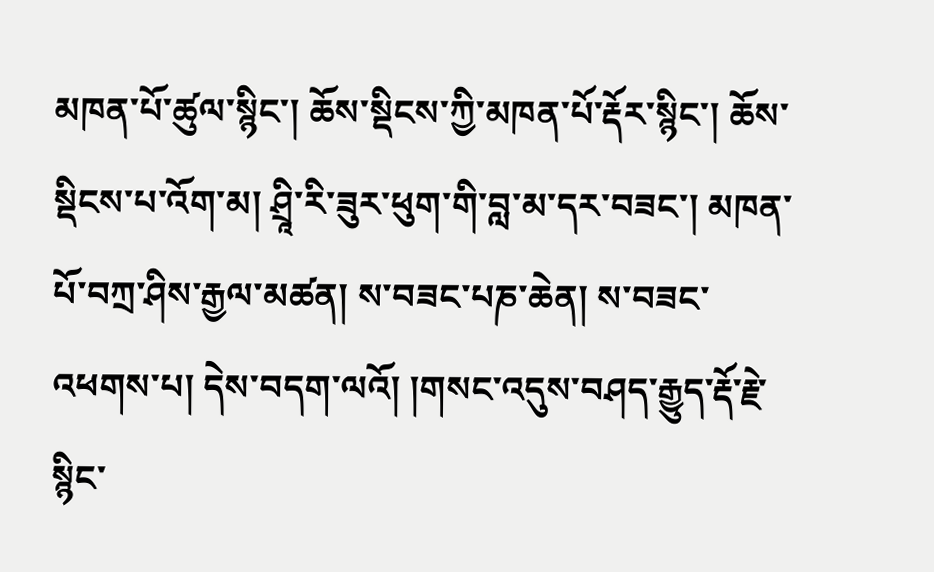མཁན་པོ་ཚུལ་སྙིང་། ཆོས་སྡིངས་ཀྱི་མཁན་པོ་རྡོར་སྙིང་། ཆོས་སྡིངས་པ་འོག་མ། ཤྲཱི་རི་ཟུར་ཕུག་གི་བླ་མ་དར་བཟང་། མཁན་པོ་བཀྲ་ཤིས་རྒྱལ་མཚན། ས་བཟང་པཎ་ཆེན། ས་བཟང་འཕགས་པ། དེས་བདག་ལའོ། །གསང་འདུས་བཤད་རྒྱུད་རྡོ་རྗེ་སྙིང་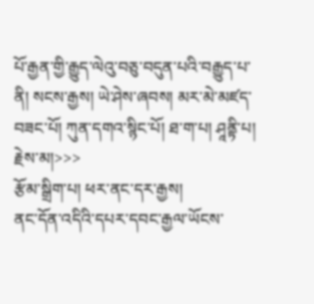པོ་རྒྱན་གྱི་རྒྱུད་ལེའུ་བཅུ་བདུན་པའི་བརྒྱུད་པ་ནི། སངས་རྒྱས། ཡེ་ཤེས་ཞབས། མར་མེ་མཛད་བཟང་པོ། ཀུན་དགའ་སྙིང་པོ། ཐ་ག་པ། ཤཱནྟི་པ། རྗེས་མ།>>>
རྩོམ་སྒྲིག་པ། ཕར་ནང་དར་རྒྱས།
ནང་དོན་འདིའི་དཔར་དབང་རྒྱལ་ཡོངས་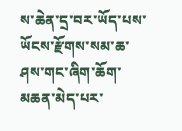ས་ཆེན་དྲ་བར་ཡོད་པས་ཡོངས་རྫོགས་སམ་ཆ་ཤས་གང་ཞིག་ཆོག་མཆན་མེད་པར་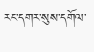རང་དགར་སུས་དགོལ་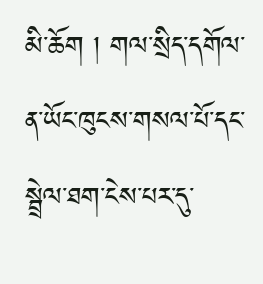མི་ཆོག ། གལ་སྲིད་དགོལ་ན་ཡོང་ཁུངས་གསལ་པོ་དང་སྦྲེལ་ཐག་ངེས་པར་དུ་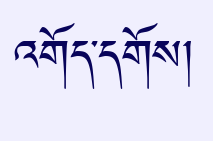འགོད་དགོས།